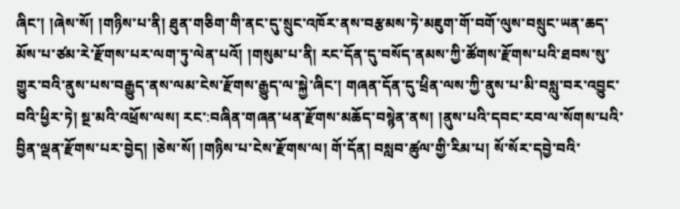ཞིང་། །ཞེས་སོ། །གཉིས་པ་ནི། ཐུན་གཅིག་གི་ནང་དུ་སྲུང་འཁོར་ནས་བརྩམས་ཏེ་མཇུག་གོ་བགོ་ལུས་བསྲུང་ཡན་ཆད་མོས་པ་ཙམ་རེ་རྫོགས་པར་ལག་ཏུ་ལེན་པའོ། །གསུམ་པ་ནི། རང་དོན་དུ་བསོད་ནམས་ཀྱི་ཚོགས་རྫོགས་པའི་ཐབས་སུ་གྱུར་བའི་ནུས་པས་བརྒྱུད་ནས་ལམ་ངེས་རྫོགས་རྒྱུད་ལ་སྐྱེ་ཞིང་། གཞན་དོན་དུ་ཕྲིན་ལས་ཀྱི་ནུས་པ་མི་བསླུ་བར་འབྱུང་བའི་ཕྱིར་ཏེ། སྔ་མའི་འཕྲོས་ལས། རང་:བཞིན་གཞན་ཕན་རྫོགས་མཆོད་བསྙེན་ནས། །ནུས་པའི་དབང་རབ་ལ་སོགས་པའི་བྱིན་ལྡན་རྫོགས་པར་བྱེད། །ཅེས་སོ། །གཉིས་པ་ངེས་རྫོགས་ལ། གོ་དོན། བསླབ་ཚུལ་གྱི་རིམ་པ། སོ་སོར་དབྱེ་བའི་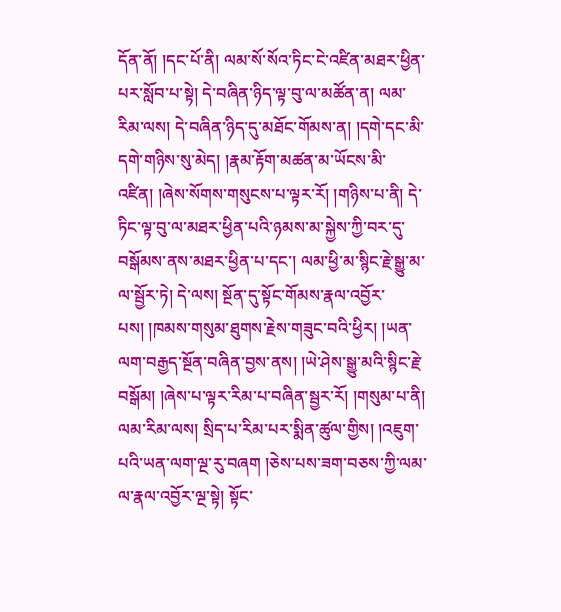དོན་ནོ། །དང་པོ་ནི། ལམ་སོ་སོའ་ཏིང་ངེ་འཛིན་མཐར་ཕྱིན་པར་སློབ་པ་སྟེ། དེ་བཞིན་ཉིད་ལྟ་བུ་ལ་མཚོན་ན། ལམ་རིམ་ལས། དེ་བཞིན་ཉིད་དུ་མཐོང་གོམས་ན། །དགེ་དང་མི་དགེ་གཉིས་སུ་མེད། །རྣམ་རྟོག་མཚན་མ་ཡོངས་མི་འཛིན། །ཞེས་སོགས་གསུངས་པ་ལྟར་རོ། །གཉིས་པ་ནི། དེ་ཏིང་ལྟ་བུ་ལ་མཐར་ཕྱིན་པའི་ཉམས་མ་སྐྱེས་ཀྱི་བར་དུ་བསྒོམས་ནས་མཐར་ཕྱིན་པ་དང་། ལམ་ཕྱི་མ་སྙིང་རྗེ་སྒྱུ་མ་ལ་སྦྱོར་ཏེ། དེ་ལས། སྔོན་དུ་སྟོང་གོམས་རྣལ་འབྱོར་པས། །ཁམས་གསུམ་ཐུགས་རྗེས་གཟུང་བའི་ཕྱིར། །ཡན་ལག་བརྒྱད་སྔོན་བཞིན་བྱས་ནས། །ཡེ་ཤེས་སྒྱུ་མའི་སྙིང་རྗེ་བསྒོམ། །ཞེས་པ་ལྟར་རིམ་པ་བཞིན་སྦྱར་རོ། །གསུམ་པ་ནི། ལམ་རིམ་ལས། སྲིད་པ་རིམ་པར་སྨིན་ཚུལ་གྱིས། །འཇུག་པའི་ཡན་ལག་ལྔ་རུ་བཞག །ཅེས་པས་ཟག་བཅས་ཀྱི་ལམ་ལ་རྣལ་འབྱོར་ལྔ་སྟེ། སྟོང་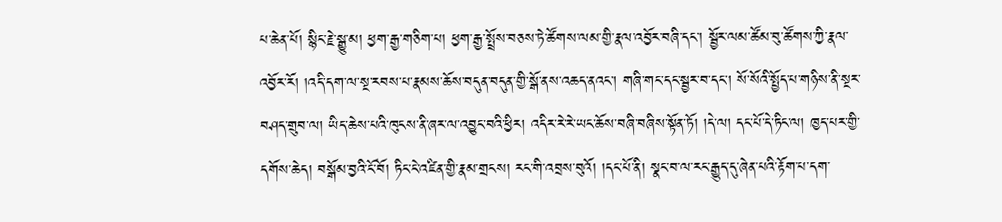པ་ཆེན་པོ། སྙིང་རྗེ་སྒྱུ་མ། ཕྱག་རྒྱ་གཅིག་པ། ཕྱག་རྒྱ་སྤྲོས་བཅས་ཏེ་ཚོགས་ལམ་གྱི་རྣལ་འབྱོར་བཞི་དང་། སྦྱོར་ལམ་ཚོམ་བུ་ཚོགས་ཀྱི་རྣལ་འབྱོར་རོ། །འདི་དག་ལ་སྔ་རབས་པ་རྣམས་ཆོས་བདུན་བདུན་གྱི་སྒོ་ནས་འཆད་ནའང་། གཞི་གང་དང་སྦྱར་བ་དང་། སོ་སོའི་སྤྱོད་པ་གཉིས་ནི་སྔར་བཤད་གྲུབ་ལ། ཡིད་ཆེས་པའི་ཁུངས་ནི་ཞར་ལ་འབྱུང་བའི་ཕྱིར། འདིར་རེ་རེ་ཡང་ཆོས་བཞི་བཞིས་སྟོན་ཏོ། །དེ་ལ། དང་པོ་དེ་ཏིང་ལ། ཁྱད་པར་གྱི་དགོས་ཆེད། བསྒོམ་བྱའི་ངོ་བོ། ཏིང་ངེ་འཛིན་གྱི་རྣམ་གྲངས། རང་གི་འབྲས་བུའོ། །དང་པོ་ནི། སྣང་བ་ལ་རང་རྒྱུད་དུ་ཞེན་པའི་རྟོག་པ་དག་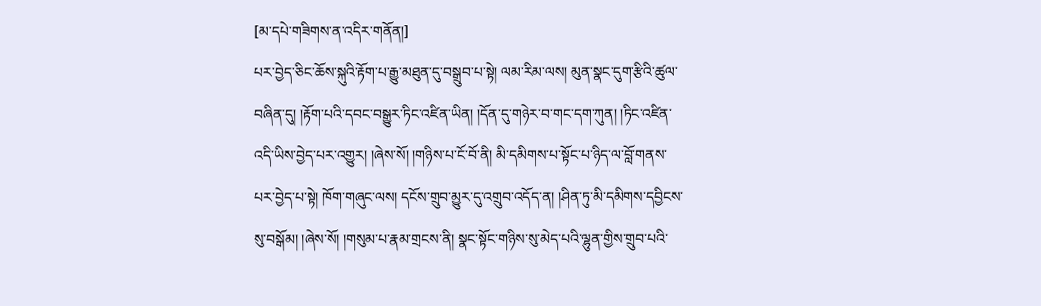[མ་དཔེ་གཟིགས་ན་འདིར་གནོན།]
པར་བྱེད་ཅིང་ཆོས་སྐུའི་རྟོག་པ་རྒྱུ་མཐུན་དུ་བསྒྲུབ་པ་སྟེ། ལམ་རིམ་ལས། མུན་སྣང་དུག་རྩིའི་ཚུལ་བཞིན་དུ། །རྟོག་པའི་དབང་བསྒྱུར་ཏིང་འཛིན་ཡིན། །དོན་དུ་གཉེར་བ་གང་དག་ཀུན། །ཏིང་འཛིན་འདི་ཡིས་བྱེད་པར་འགྱུར། །ཞེས་སོ། །གཉིས་པ་ངོ་བོ་ནི། མི་དམིགས་པ་སྟོང་པ་ཉིད་ལ་བློ་གནས་པར་བྱེད་པ་སྟེ། ཁོག་གཞུང་ལས། དངོས་གྲུབ་མྱུར་དུ་འགྲུབ་འདོད་ན། །ཤིན་ཏུ་མི་དམིགས་དབྱིངས་སུ་བསྒོམ། །ཞེས་སོ། །གསུམ་པ་རྣམ་གྲངས་ནི། སྣང་སྟོང་གཉིས་སུ་མེད་པའི་ལྷུན་གྱིས་གྲུབ་པའི་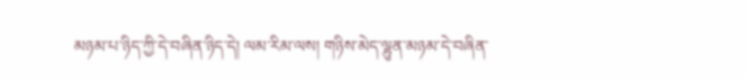མཉམ་པ་ཉིད་ཀྱི་དེ་བཞིན་ཉིད་དེ། ལམ་རིམ་ལས། གཉིས་མེད་ལྷུན་མཉམ་དེ་བཞིན་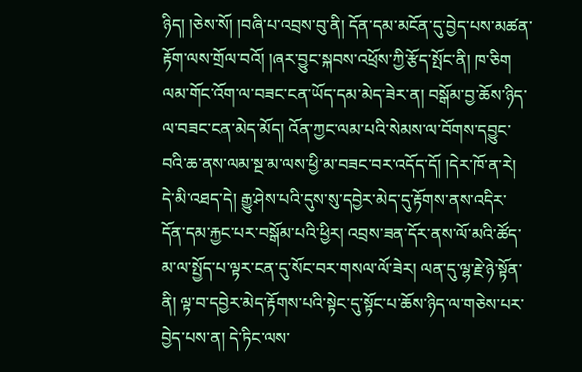ཉིད། །ཅེས་སོ། །བཞི་པ་འབྲས་བུ་ནི། དོན་དམ་མངོན་དུ་བྱེད་པས་མཚན་རྟོག་ལས་གྲོལ་བའོ། །ཞར་བྱུང་སྐབས་འཕྲོས་ཀྱི་རྩོད་སྤོང་ནི། ཁ་ཅིག ལམ་གོང་འོག་ལ་བཟང་ངན་ཡོད་དམ་མེད་ཟེར་ན། བསྒོམ་བྱ་ཆོས་ཉིད་ལ་བཟང་ངན་མེད་མོད། འོན་ཀྱང་ལམ་པའི་སེམས་ལ་བོགས་དབྱུང་བའི་ཆ་ནས་ལམ་སྔ་མ་ལས་ཕྱི་མ་བཟང་བར་འདོད་དོ། །དེར་ཁོ་ན་རེ། དེ་མི་འཐད་དེ། རྒྱུ་ཤེས་པའི་དུས་སུ་དབྱེར་མེད་དུ་རྟོགས་ནས་འདིར་དོན་དམ་རྐྱང་པར་བསྒོམ་པའི་ཕྱིར། འབྲས་ཟན་དོར་ནས་ལོ་མའི་ཚོད་མ་ལ་སྤྱོད་པ་ལྟར་ངན་དུ་སོང་བར་གསལ་ལོ་ཟེར། ལན་དུ་ལྷ་རྗེ་ཉེ་སྟོན་ནི། ལྟ་བ་དབྱེར་མེད་རྟོགས་པའི་སྟེང་དུ་སྟོང་པ་ཆོས་ཉིད་ལ་གཅེས་པར་བྱེད་པས་ན། དེ་ཏིང་ལས་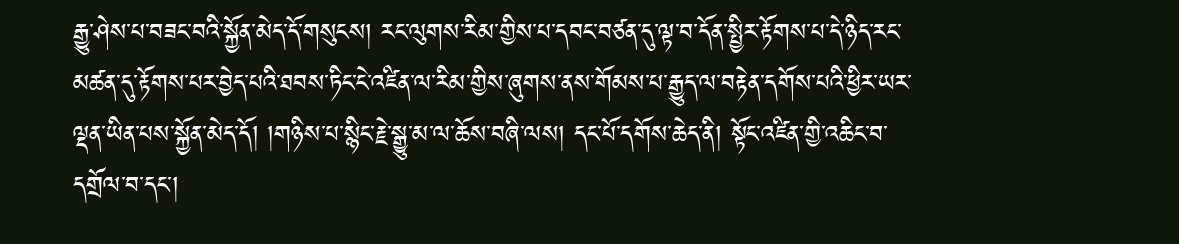རྒྱུ་ཤེས་པ་བཟང་བའི་སྐྱོན་མེད་དོ་གསུངས། རང་ལུགས་རིམ་གྱིས་པ་དབང་བཙན་དུ་ལྟ་བ་དོན་སྤྱིར་རྟོགས་པ་དེ་ཉིད་རང་མཚན་དུ་རྟོགས་པར་བྱེད་པའི་ཐབས་ཏིང་ངེ་འཛིན་ལ་རིམ་གྱིས་ཞུགས་ནས་གོམས་པ་རྒྱུད་ལ་བརྟེན་དགོས་པའི་ཕྱིར་ཡར་ལྡན་ཡིན་པས་སྐྱོན་མེད་དོ། །གཉིས་པ་སྙིང་རྗེ་སྒྱུ་མ་ལ་ཆོས་བཞི་ལས། དང་པོ་དགོས་ཆེད་ནི། སྟོང་འཛིན་གྱི་འཆིང་བ་དགྲོལ་བ་དང་།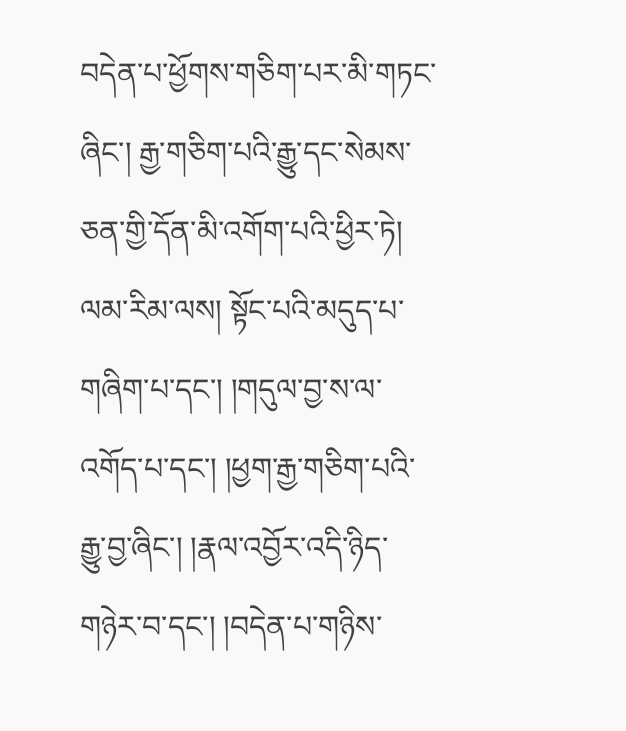བདེན་པ་ཕྱོགས་གཅིག་པར་མི་གཏང་ཞིང་། རྒྱ་གཅིག་པའི་རྒྱུ་དང་སེམས་ཅན་གྱི་དོན་མི་འགོག་པའི་ཕྱིར་ཏེ། ལམ་རིམ་ལས། སྟོང་པའི་མདུད་པ་གཞིག་པ་དང་། །གདུལ་བྱ་ས་ལ་འགོད་པ་དང་། །ཕྱག་རྒྱ་གཅིག་པའི་རྒྱུ་བྱ་ཞིང་། །རྣལ་འབྱོར་འདི་ཉིད་གཉེར་བ་དང་། །བདེན་པ་གཉིས་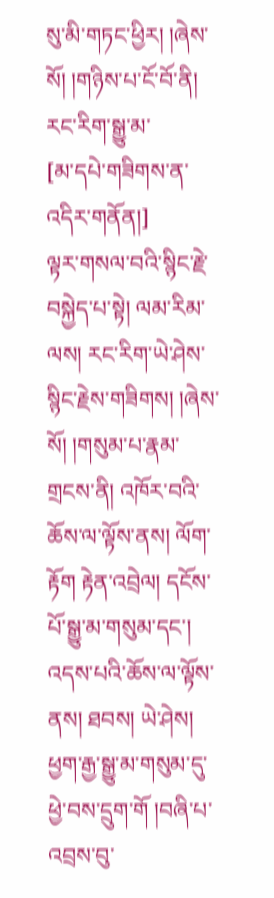སུ་མི་གཏང་ཕྱིར། །ཞེས་སོ། །གཉིས་པ་ངོ་བོ་ནི། རང་རིག་སྒྱུ་མ་
[མ་དཔེ་གཟིགས་ན་འདིར་གནོན།]
ལྟར་གསལ་བའི་སྙིང་རྗེ་བསྐྱེད་པ་སྟེ། ལམ་རིམ་ལས། རང་རིག་ཡེ་ཤེས་སྙིང་རྗེས་གཟིགས། །ཞེས་སོ། །གསུམ་པ་རྣམ་གྲངས་ནི། འཁོར་བའི་ཆོས་ལ་ལྟོས་ནས། ལོག་རྟོག རྟེན་འབྲེལ། དངོས་པོ་སྒྱུ་མ་གསུམ་དང་། འདས་པའི་ཆོས་ལ་ལྟོས་ནས། ཐབས། ཡེ་ཤེས། ཕྱག་རྒྱ་སྒྱུ་མ་གསུམ་དུ་ཕྱེ་བས་དྲུག་གོ །བཞི་པ་འབྲས་བུ་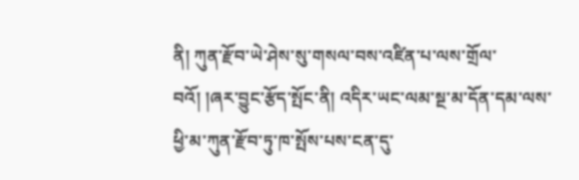ནི། ཀུན་རྫོབ་ཡེ་ཤེས་སུ་གསལ་བས་འཛིན་པ་ལས་གྲོལ་བའོ། །ཞར་བྱུང་རྩོད་སྤོང་ནི། འདིར་ཡང་ལམ་སྔ་མ་དོན་དམ་ལས་ཕྱི་མ་ཀུན་རྫོབ་ཏུ་ཁ་སྤོས་པས་ངན་དུ་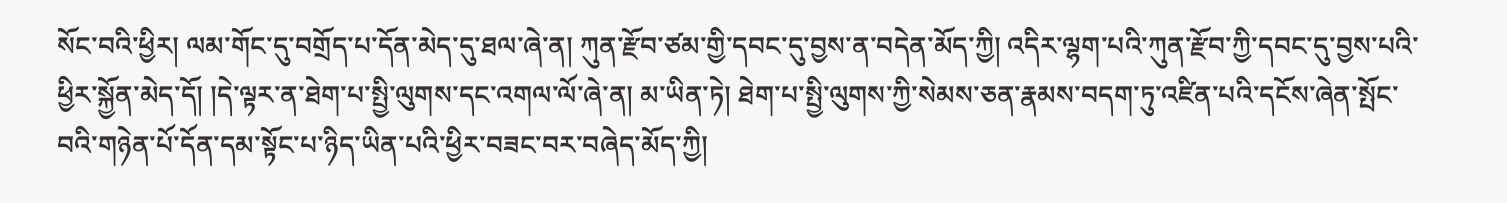སོང་བའི་ཕྱིར། ལམ་གོང་དུ་བགྲོད་པ་དོན་མེད་དུ་ཐལ་ཞེ་ན། ཀུན་རྫོབ་ཙམ་གྱི་དབང་དུ་བྱས་ན་བདེན་མོད་ཀྱི། འདིར་ལྷག་པའི་ཀུན་རྫོབ་ཀྱི་དབང་དུ་བྱས་པའི་ཕྱིར་སྐྱོན་མེད་དོ། །དེ་ལྟར་ན་ཐེག་པ་སྤྱི་ལུགས་དང་འགལ་ལོ་ཞེ་ན། མ་ཡིན་ཏེ། ཐེག་པ་སྤྱི་ལུགས་ཀྱི་སེམས་ཅན་རྣམས་བདག་ཏུ་འཛིན་པའི་དངོས་ཞེན་སྤོང་བའི་གཉེན་པོ་དོན་དམ་སྟོང་པ་ཉིད་ཡིན་པའི་ཕྱིར་བཟང་བར་བཞེད་མོད་ཀྱི།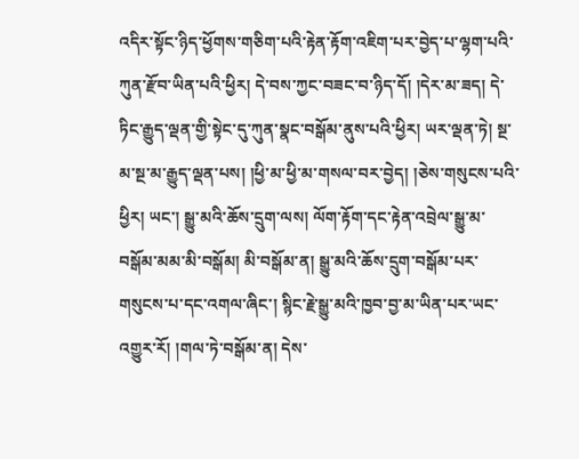འདིར་སྟོང་ཉིད་ཕྱོགས་གཅིག་པའི་རྟེན་རྟོག་འཇིག་པར་བྱེད་པ་ལྷག་པའི་ཀུན་རྫོབ་ཡིན་པའི་ཕྱིར། དེ་བས་ཀྱང་བཟང་བ་ཉིད་དོ། །དེར་མ་ཟད། དེ་ཏིང་རྒྱུད་ལྡན་གྱི་སྟེང་དུ་ཀུན་སྣང་བསྒོམ་ནུས་པའི་ཕྱིར། ཡར་ལྡན་ཏེ། སྔ་མ་སྔ་མ་རྒྱུད་ལྡན་པས། །ཕྱི་མ་ཕྱི་མ་གསལ་བར་བྱེད། །ཅེས་གསུངས་པའི་ཕྱིར། ཡང་། སྒྱུ་མའི་ཆོས་དྲུག་ལས། ལོག་རྟོག་དང་རྟེན་འབྲེལ་སྒྱུ་མ་བསྒོམ་མམ་མི་བསྒོམ། མི་བསྒོམ་ན། སྒྱུ་མའི་ཆོས་དྲུག་བསྒོམ་པར་གསུངས་པ་དང་འགལ་ཞིང་། སྙིང་རྗེ་སྒྱུ་མའི་ཁྱབ་བྱ་མ་ཡིན་པར་ཡང་འགྱུར་རོ། །གལ་ཏེ་བསྒོམ་ན། དེས་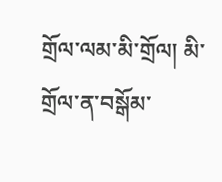གྲོལ་ལམ་མི་གྲོལ། མི་གྲོལ་ན་བསྒོམ་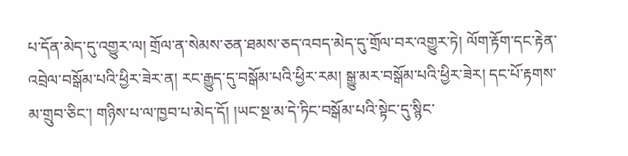པ་དོན་མེད་དུ་འགྱུར་ལ། གྲོལ་ན་སེམས་ཅན་ཐམས་ཅད་འབད་མེད་དུ་གྲོལ་བར་འགྱུར་ཏེ། ལོག་རྟོག་དང་རྟེན་འབྲེལ་བསྒོམ་པའི་ཕྱིར་ཟེར་ན། རང་རྒྱུད་དུ་བསྒོམ་པའི་ཕྱིར་རམ། སྒྱུ་མར་བསྒོམ་པའི་ཕྱིར་ཟེར། དང་པོ་རྟགས་མ་གྲུབ་ཅིང་། གཉིས་པ་ལ་ཁྱབ་པ་མེད་དོ། །ཡང་སྔ་མ་དེ་ཏིང་བསྒོམ་པའི་སྟེང་དུ་སྙིང་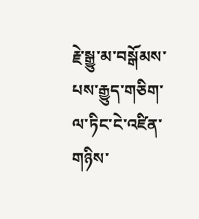རྗེ་སྒྱུ་མ་བསྒོམས་པས་རྒྱུད་གཅིག་ལ་ཏིང་ངེ་འཛིན་གཉིས་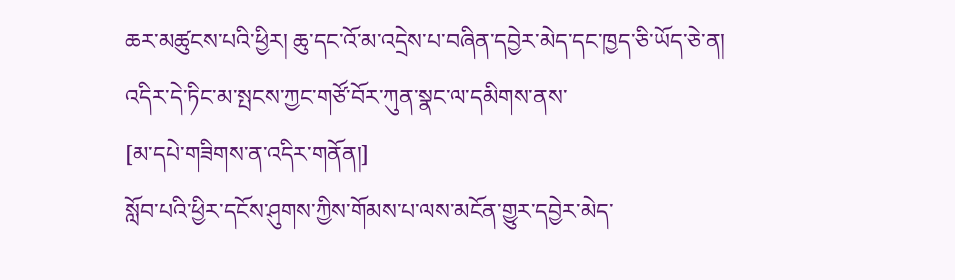ཆར་མཚུངས་པའི་ཕྱིར། ཆུ་དང་འོ་མ་འདྲེས་པ་བཞིན་དབྱེར་མེད་དང་ཁྱད་ཅི་ཡོད་ཅེ་ན། འདིར་དེ་ཏིང་མ་སྤངས་ཀྱང་གཙོ་བོར་ཀུན་སྣང་ལ་དམིགས་ནས་
[མ་དཔེ་གཟིགས་ན་འདིར་གནོན།]
སློབ་པའི་ཕྱིར་དངོས་ཤུགས་ཀྱིས་གོམས་པ་ལས་མངོན་གྱུར་དབྱེར་མེད་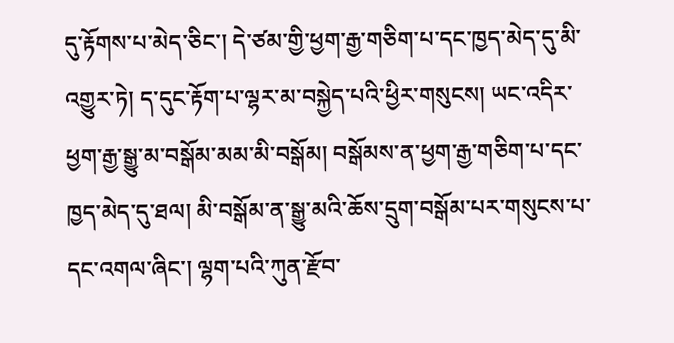དུ་རྟོགས་པ་མེད་ཅིང་། དེ་ཙམ་གྱི་ཕྱག་རྒྱ་གཅིག་པ་དང་ཁྱད་མེད་དུ་མི་འགྱུར་ཏེ། ད་དུང་རྟོག་པ་ལྷར་མ་བསྐྱེད་པའི་ཕྱིར་གསུངས། ཡང་འདིར་ཕྱག་རྒྱ་སྒྱུ་མ་བསྒོམ་མམ་མི་བསྒོམ། བསྒོམས་ན་ཕྱག་རྒྱ་གཅིག་པ་དང་ཁྱད་མེད་དུ་ཐལ། མི་བསྒོམ་ན་སྒྱུ་མའི་ཆོས་དྲུག་བསྒོམ་པར་གསུངས་པ་དང་འགལ་ཞིང་། ལྷག་པའི་ཀུན་རྫོབ་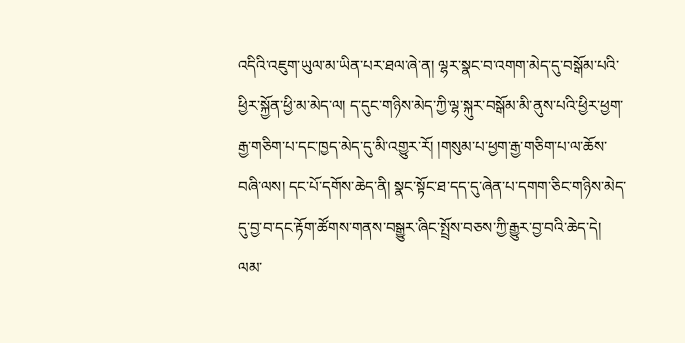འདིའི་འཇུག་ཡུལ་མ་ཡིན་པར་ཐལ་ཞེ་ན། ལྷར་སྣང་བ་འགག་མེད་དུ་བསྒོམ་པའི་ཕྱིར་སྐྱོན་ཕྱི་མ་མེད་ལ། ད་དུང་གཉིས་མེད་ཀྱི་ལྷ་སྐུར་བསྒོམ་མི་ནུས་པའི་ཕྱིར་ཕྱག་རྒྱ་གཅིག་པ་དང་ཁྱད་མེད་དུ་མི་འགྱུར་རོ། །གསུམ་པ་ཕྱག་རྒྱ་གཅིག་པ་ལ་ཆོས་བཞི་ལས། དང་པོ་དགོས་ཆེད་ནི། སྣང་སྟོང་ཐ་དད་དུ་ཞེན་པ་དགག་ཅིང་གཉིས་མེད་དུ་བྱ་བ་དང་རྟོག་ཚོགས་གནས་བསྒྱུར་ཞིང་སྤྲོས་བཅས་ཀྱི་རྒྱུར་བྱ་བའི་ཆེད་དེ། ལམ་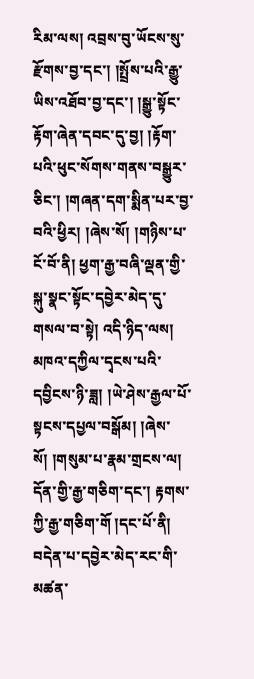རིམ་ལས། འབྲས་བུ་ཡོངས་སུ་རྫོགས་བྱ་དང་། །སྤྲོས་པའི་རྒྱུ་ཡིས་འཐོབ་བྱ་དང་། །སྒྱུ་སྟོང་རྟོག་ཞེན་དབང་དུ་བྱ། །རྟོག་པའི་ཕུང་སོགས་གནས་བསྒྱུར་ཅིང་། །གཞན་དག་སྨིན་པར་བྱ་བའི་ཕྱིར། །ཞེས་སོ། །གཉིས་པ་ངོ་བོ་ནི། ཕྱག་རྒྱ་བཞི་ལྡན་གྱི་སྐུ་སྣང་སྟོང་དབྱེར་མེད་དུ་གསལ་བ་སྟེ། འདི་ཉིད་ལས། མཁའ་དཀྱིལ་དྭངས་པའི་དབྱིངས་ཉི་ཟླ། །ཡེ་ཤེས་རྒྱལ་པོ་སྟངས་དཔྱལ་བསྒོམ། །ཞེས་སོ། །གསུམ་པ་རྣམ་གྲངས་ལ། དོན་གྱི་རྒྱ་གཅིག་དང་། རྟགས་ཀྱི་རྒྱ་གཅིག་གོ །དང་པོ་ནི། བདེན་པ་དབྱེར་མེད་རང་གི་མཚན་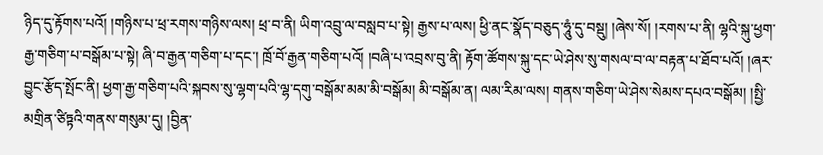ཉིད་དུ་རྟོགས་པའོ། །གཉིས་པ་ཕྲ་རགས་གཉིས་ལས། ཕྲ་བ་ནི། ཡིག་འབྲུ་ལ་བསླབ་པ་སྟེ། རྒྱས་པ་ལས། ཕྱི་ནང་སྣོད་བཅུད་ཧཱུཾ་དུ་བསྡུ། །ཞེས་སོ། །རགས་པ་ནི། ལྷའི་སྐུ་ཕྱག་རྒྱ་གཅིག་པ་བསྒོམ་པ་སྟེ། ཞི་བ་རྒྱན་གཅིག་པ་དང་། ཁྲོ་བོ་རྒྱན་གཅིག་པའོ། །བཞི་པ་འབྲས་བུ་ནི། རྟོག་ཚོགས་སྐུ་དང་ཡེ་ཤེས་སུ་གསལ་བ་ལ་བརྟན་པ་ཐོབ་པའོ། །ཞར་བྱུང་རྩོད་སྤོང་ནི། ཕྱག་རྒྱ་གཅིག་པའི་སྐབས་སུ་ལྷག་པའི་ལྷ་དགུ་བསྒོམ་མམ་མི་བསྒོམ། མི་བསྒོམ་ན། ལམ་རིམ་ལས། གནས་གཅིག་ཡེ་ཤེས་སེམས་དཔའ་བསྒོམ། །སྤྱི་མགྲིན་ཙིཏྟའི་གནས་གསུམ་དུ། །བྱིན་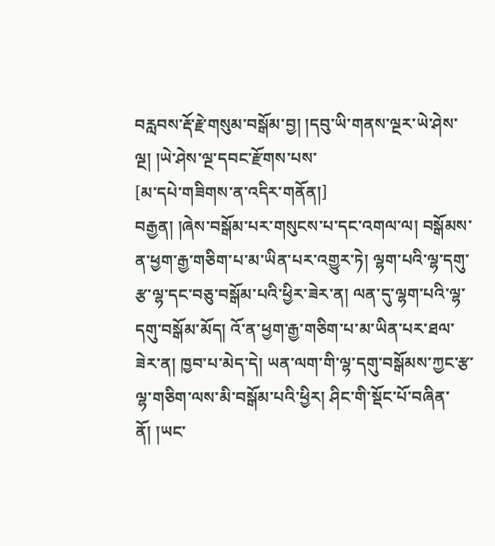བརླབས་རྡོ་རྗེ་གསུམ་བསྒོམ་བྱ། །དབུ་ཡི་གནས་ལྔར་ཡེ་ཤེས་ལྔ། །ཡེ་ཤེས་ལྔ་དབང་རྫོགས་པས་
[མ་དཔེ་གཟིགས་ན་འདིར་གནོན།]
བརྒྱན། །ཞེས་བསྒོམ་པར་གསུངས་པ་དང་འགལ་ལ། བསྒོམས་ན་ཕྱག་རྒྱ་གཅིག་པ་མ་ཡིན་པར་འགྱུར་ཏེ། ལྷག་པའི་ལྷ་དགུ་རྩ་ལྷ་དང་བཅུ་བསྒོམ་པའི་ཕྱིར་ཟེར་ན། ལན་དུ་ལྷག་པའི་ལྷ་དགུ་བསྒོམ་མོད། འོ་ན་ཕྱག་རྒྱ་གཅིག་པ་མ་ཡིན་པར་ཐལ་ཟེར་ན། ཁྱབ་པ་མེད་དེ། ཡན་ལག་གི་ལྷ་དགུ་བསྒོམས་ཀྱང་རྩ་ལྷ་གཅིག་ལས་མི་བསྒོམ་པའི་ཕྱིར། ཤིང་གི་སྡོང་པོ་བཞིན་ནོ། །ཡང་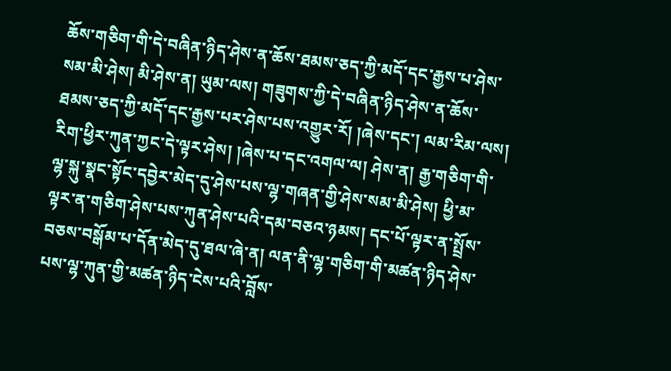ཆོས་གཅིག་གི་དེ་བཞིན་ཉིད་ཤེས་ན་ཆོས་ཐམས་ཅད་ཀྱི་མདོ་དང་རྒྱས་པ་ཤེས་སམ་མི་ཤེས། མི་ཤེས་ན། ཡུམ་ལས། གཟུགས་ཀྱི་དེ་བཞིན་ཉིད་ཤེས་ན་ཆོས་ཐམས་ཅད་ཀྱི་མདོ་དང་རྒྱས་པར་ཤེས་པས་འགྱུར་རོ། །ཞེས་དང་། ལམ་རིམ་ལས། རིག་ཕྱིར་ཀུན་ཀྱང་དེ་ལྟར་ཤེས། །ཞེས་པ་དང་འགལ་ལ། ཤེས་ན། རྒྱ་གཅིག་གི་ལྷ་སྐུ་སྣང་སྟོང་དབྱེར་མེད་དུ་ཤེས་པས་ལྷ་གཞན་གྱི་ཤེས་སམ་མི་ཤེས། ཕྱི་མ་ལྟར་ན་གཅིག་ཤེས་པས་ཀུན་ཤེས་པའི་དམ་བཅའ་ཉམས། དང་པོ་ལྟར་ན་སྤྲོས་བཅས་བསྒོམ་པ་དོན་མེད་དུ་ཐལ་ཞེ་ན། ལན་ནི་ལྷ་གཅིག་གི་མཚན་ཉིད་ཤེས་པས་ལྷ་ཀུན་གྱི་མཚན་ཉིད་ངེས་པའི་བློས་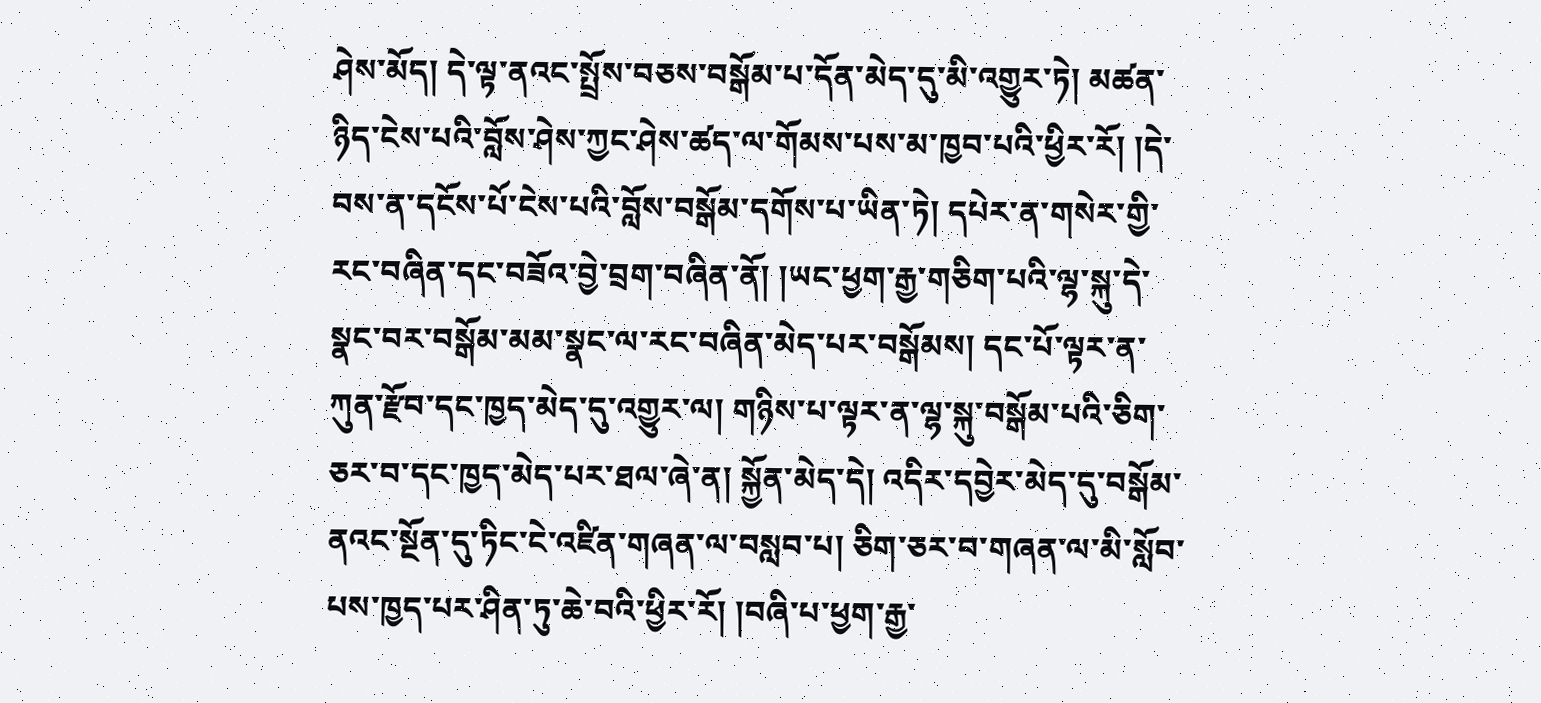ཤེས་མོད། དེ་ལྟ་ནའང་སྤྲོས་བཅས་བསྒོམ་པ་དོན་མེད་དུ་མི་འགྱུར་ཏེ། མཚན་ཉིད་ངེས་པའི་བློས་ཤེས་ཀྱང་ཤེས་ཚད་ལ་གོམས་པས་མ་ཁྱབ་པའི་ཕྱིར་རོ། །དེ་བས་ན་དངོས་པོ་ངེས་པའི་བློས་བསྒོམ་དགོས་པ་ཡིན་ཏེ། དཔེར་ན་གསེར་གྱི་རང་བཞིན་དང་བཟོའ་བྱེ་བྲག་བཞིན་ནོ། །ཡང་ཕྱག་རྒྱ་གཅིག་པའི་ལྷ་སྐུ་དེ་སྣང་བར་བསྒོམ་མམ་སྣང་ལ་རང་བཞིན་མེད་པར་བསྒོམས། དང་པོ་ལྟར་ན་ཀུན་རྫོབ་དང་ཁྱད་མེད་དུ་འགྱུར་ལ། གཉིས་པ་ལྟར་ན་ལྷ་སྐུ་བསྒོམ་པའི་ཅིག་ཅར་བ་དང་ཁྱད་མེད་པར་ཐལ་ཞེ་ན། སྐྱོན་མེད་དེ། འདིར་དབྱེར་མེད་དུ་བསྒོམ་ནའང་སྔོན་དུ་ཏིང་ངེ་འཛིན་གཞན་ལ་བསླབ་པ། ཅིག་ཅར་བ་གཞན་ལ་མི་སློབ་པས་ཁྱད་པར་ཤིན་ཏུ་ཆེ་བའི་ཕྱིར་རོ། །བཞི་པ་ཕྱག་རྒྱ་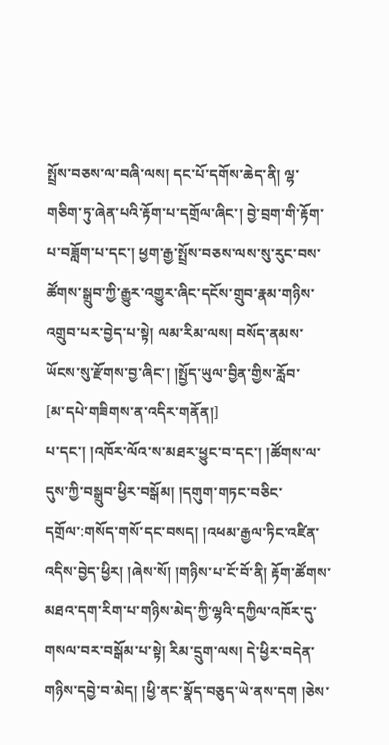སྤྲོས་བཅས་ལ་བཞི་ལས། དང་པོ་དགོས་ཆེད་ནི། ལྷ་གཅིག་ཏུ་ཞེན་པའི་རྟོག་པ་དགྲོལ་ཞིང་། བྱེ་བྲག་གི་རྟོག་པ་བཟློག་པ་དང་། ཕྱག་རྒྱ་སྤྲོས་བཅས་ལས་སུ་རུང་བས་ཚོགས་སྒྲུབ་ཀྱི་རྒྱུར་འགྱུར་ཞིང་དངོས་གྲུབ་རྣམ་གཉིས་འགྲུབ་པར་བྱེད་པ་སྟེ། ལམ་རིམ་ལས། བསོད་ནམས་ཡོངས་སུ་རྫོགས་བྱ་ཞིང་། །སྤྱོད་ཡུལ་བྱིན་གྱིས་རློབ་
[མ་དཔེ་གཟིགས་ན་འདིར་གནོན།]
པ་དང་། །འཁོར་ལོའ་ས་མཐར་ཕྱུང་བ་དང་། །ཚོགས་ལ་དུས་ཀྱི་བསྒྲུབ་ཕྱིར་བསྒོམ། །དགུག་གཏང་བཅིང་དགྲོལ་:གསོད་གསོ་དང་བསད། །འཕམ་རྒྱལ་ཏིང་འཛིན་འདིས་བྱེད་ཕྱིར། །ཞེས་སོ། །གཉིས་པ་ངོ་བོ་ནི། རྟོག་ཚོགས་མཐའ་དག་རིག་པ་གཉིས་མེད་ཀྱི་ལྷའི་དཀྱིལ་འཁོར་དུ་གསལ་བར་བསྒོམ་པ་སྟེ། རིམ་དྲུག་ལས། དེ་ཕྱིར་བདེན་གཉིས་དབྱེ་བ་མེད། །ཕྱི་ནང་སྣོད་བཅུད་ཡེ་ནས་དག །ཅེས་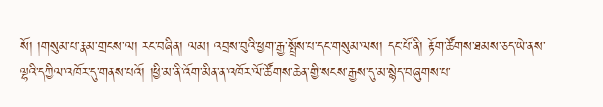སོ། །གསུམ་པ་རྣམ་གྲངས་ལ། རང་བཞིན། ལམ། འབྲས་བུའི་ཕྱག་རྒྱ་སྤྲོས་པ་དང་གསུམ་ལས། དང་པོ་ནི། རྟོག་ཚོགས་ཐམས་ཅད་ཡེ་ནས་ལྷའི་དཀྱིལ་འཁོར་དུ་གནས་པའོ། །ཕྱི་མ་ནི་འོག་མིན་ན་འཁོར་ལོ་ཚོགས་ཆེན་གྱི་སངས་རྒྱས་དུ་མ་སྙེད་བཞུགས་པ་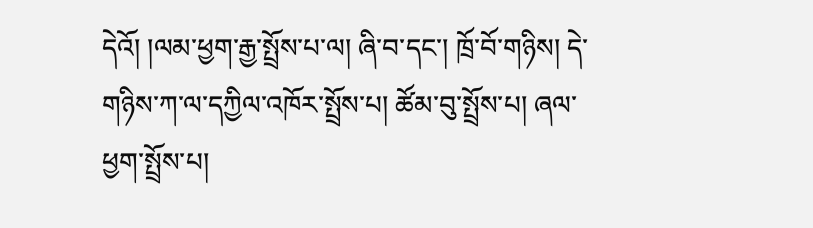དེའོ། །ལམ་ཕྱག་རྒྱ་སྤྲོས་པ་ལ། ཞི་བ་དང་། ཁྲོ་བོ་གཉིས། དེ་གཉིས་ཀ་ལ་དཀྱིལ་འཁོར་སྤྲོས་པ། ཚོམ་བུ་སྤྲོས་པ། ཞལ་ཕྱག་སྤྲོས་པ།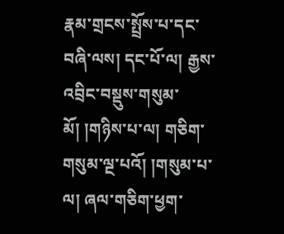རྣམ་གྲངས་སྤྲོས་པ་དང་བཞི་ལས། དང་པོ་ལ། རྒྱས་འབྲིང་བསྡུས་གསུམ་མོ། །གཉིས་པ་ལ། གཅིག་གསུམ་ལྔ་པའོ། །གསུམ་པ་ལ། ཞལ་གཅིག་ཕྱག་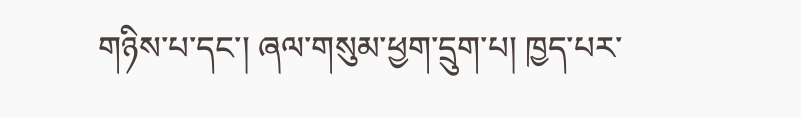གཉིས་པ་དང་། ཞལ་གསུམ་ཕྱག་དྲུག་པ། ཁྱད་པར་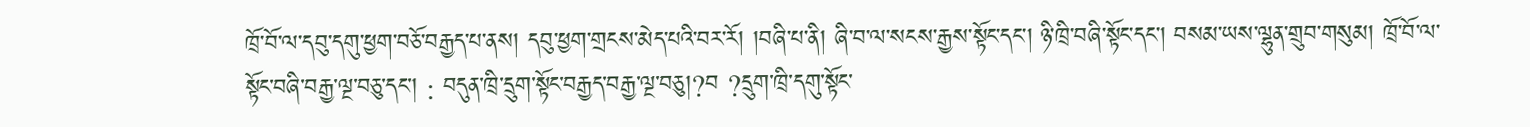ཁྲོ་བོ་ལ་དབུ་དགུ་ཕྱག་བཅོ་བརྒྱད་པ་ནས། དབུ་ཕྱག་གྲངས་མེད་པའི་བར་རོ། །བཞི་པ་ནི། ཞི་བ་ལ་སངས་རྒྱས་སྟོང་དང་། ཉི་ཁྲི་བཞི་སྟོང་དང་། བསམ་ཡས་ལྷུན་གྲུབ་གསུམ། ཁྲོ་བོ་ལ་སྟོང་བཞི་བརྒྱ་ལྔ་བཅུ་དང་། : བདུན་ཁྲི་དྲུག་སྟོང་བརྒྱད་བརྒྱ་ལྔ་བཅུ།?བ ?དྲུག་ཁྲི་དགུ་སྟོང་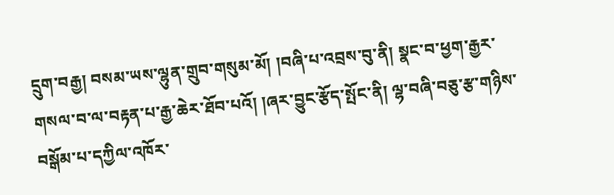དྲུག་བརྒྱ། བསམ་ཡས་ལྷུན་གྲུབ་གསུམ་མོ། །བཞི་པ་འབྲས་བུ་ནི། སྣང་བ་ཕྱག་རྒྱར་གསལ་བ་ལ་བརྟན་པ་རྒྱ་ཆེར་ཐོབ་པའོ། །ཞར་བྱུང་རྩོད་སྤོང་ནི། ལྷ་བཞི་བཅུ་རྩ་གཉིས་བསྒོམ་པ་དཀྱིལ་འཁོར་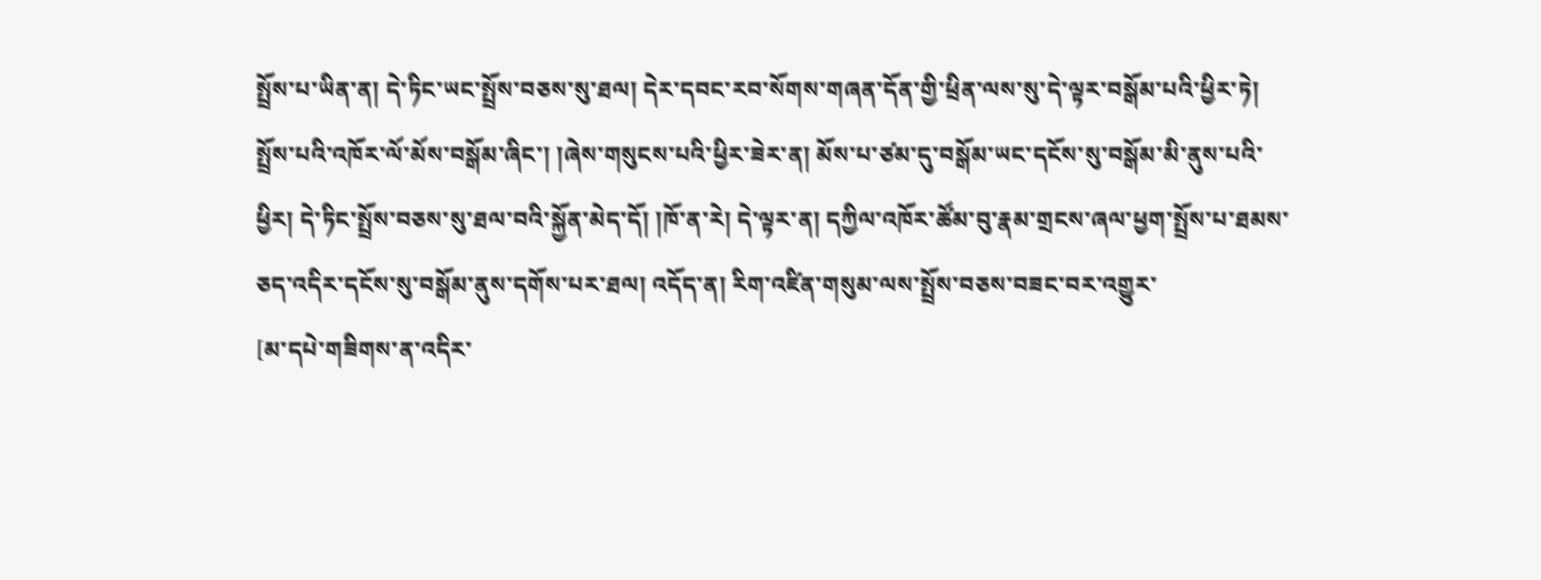སྤྲོས་པ་ཡིན་ན། དེ་ཏིང་ཡང་སྤྲོས་བཅས་སུ་ཐལ། དེར་དབང་རབ་སོགས་གཞན་དོན་གྱི་ཕྲིན་ལས་སུ་དེ་ལྟར་བསྒོམ་པའི་ཕྱིར་ཏེ། སྤྲོས་པའི་འཁོར་ལོ་མོས་བསྒོམ་ཞིང་། །ཞེས་གསུངས་པའི་ཕྱིར་ཟེར་ན། མོས་པ་ཙམ་དུ་བསྒོམ་ཡང་དངོས་སུ་བསྒོམ་མི་ནུས་པའི་ཕྱིར། དེ་ཏིང་སྤྲོས་བཅས་སུ་ཐལ་བའི་སྐྱོན་མེད་དོ། །ཁོ་ན་རེ། དེ་ལྟར་ན། དཀྱིལ་འཁོར་ཚོམ་བུ་རྣམ་གྲངས་ཞལ་ཕྱག་སྤྲོས་པ་ཐམས་ཅད་འདིར་དངོས་སུ་བསྒོམ་ནུས་དགོས་པར་ཐལ། འདོད་ན། རིག་འཛིན་གསུམ་ལས་སྤྲོས་བཅས་བཟང་བར་འགྱུར་
[མ་དཔེ་གཟིགས་ན་འདིར་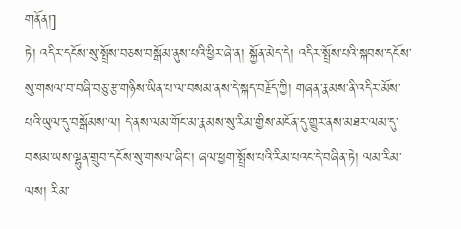གནོན།]
ཏེ། འདིར་དངོས་སུ་སྤྲོས་བཅས་བསྒོམ་ནུས་པའི་ཕྱིར་ཞེ་ན། སྐྱོན་མེད་དེ། འདིར་སྤྲོས་པའི་སྐབས་དངོས་སུ་གསལ་བ་བཞི་བཅུ་རྩ་གཉིས་ཡིན་པ་ལ་བསམ་ནས་དེ་སྐད་བརྗོད་ཀྱི། གཞན་རྣམས་ནི་འདིར་མོས་པའི་ཡུལ་དུ་བསྒོམས་ལ། དེ་ནས་ལམ་གོང་མ་རྣམས་སུ་རིམ་གྱིས་མངོན་དུ་གྱུར་ནས་མཐར་ལམ་དུ་བསམ་ཡས་ལྷུན་གྲུབ་དངོས་སུ་གསལ་ཞིང་། ཞལ་ཕྱག་སྤྲོས་པའི་རིམ་པའང་དེ་བཞིན་ཏེ། ལམ་རིམ་ལས། རིམ་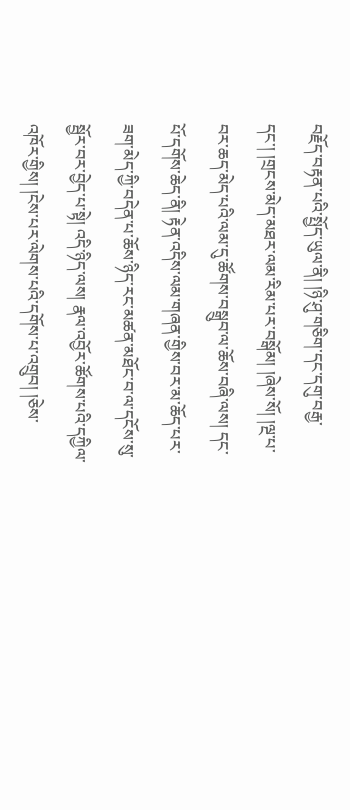བརྗོད་བརྟན་པའི་སྤྱོད་ཡུལ་ནི། །ཉི་ཤུ་གཅིག་དང་དགུ་བརྒྱ་དང་། །གྲངས་མེད་མཐར་ལམ་རིམ་པར་བསྒོམ། །ཞེས་སོ། །ལྔ་པ་བར་ཆད་མེད་པའི་ལམ་དུ་ཚོགས་བསྒྲུབ་ལ་ཆོས་བཞི་ལས། དང་པོ་དགོས་ཆེད་ནི། རྟེན་འདིས་ལམ་གཞན་གྱིས་བར་མ་ཆོད་པར་ཟག་མེད་ཀྱི་བདེན་པ་ཆོས་ཉིད་རང་མཚན་མཐོང་བ་ལ་དངོས་སུ་སྦྱོར་བར་བྱེད་པ་སྟེ། འདི་ཉིད་ལས། རྣལ་འབྱོར་ཚོགས་པའི་དཀྱིལ་འཁོར་གྱིས། །ངེས་པར་ལེགས་པའི་དགོས་པ་འགྲུབ། །ཅེས་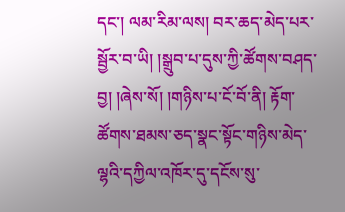དང་། ལམ་རིམ་ལས། བར་ཆད་མེད་པར་སྦྱོར་བ་ཡི། །སྒྲུབ་པ་དུས་ཀྱི་ཚོགས་བཤད་བྱ། །ཞེས་སོ། །གཉིས་པ་ངོ་བོ་ནི། རྟོག་ཚོགས་ཐམས་ཅད་སྣང་སྟོང་གཉིས་མེད་ལྷའི་དཀྱིལ་འཁོར་དུ་དངོས་སུ་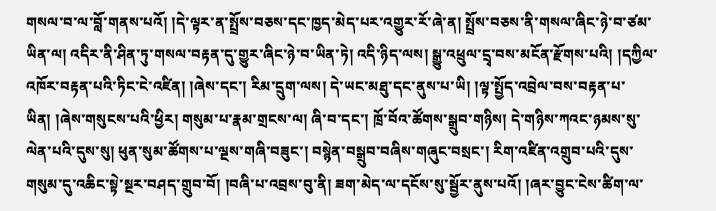གསལ་བ་ལ་བློ་གནས་པའོ། །དེ་ལྟར་ན་སྤྲོས་བཅས་དང་ཁྱད་མེད་པར་འགྱུར་རོ་ཞེ་ན། སྤྲོས་བཅས་ནི་གསལ་ཞིང་ཉེ་བ་ཙམ་ཡིན་ལ། འདིར་ནི་ཤིན་ཏུ་གསལ་བརྟན་དུ་གྱུར་ཞིང་ཉེ་བ་ཡིན་ཏེ། འདི་ཉིད་ལས། སྒྱུ་འཕྲུལ་དྲྭ་བས་མངོན་རྫོགས་པའི། །དཀྱིལ་འཁོར་བརྟན་པའི་ཏིང་ངེ་འཛིན། །ཞེས་དང་། རིམ་དྲུག་ལས། དེ་ཡང་མཐུ་དང་ནུས་པ་ཡི། །ལྟ་སྤྱོད་འབྲེལ་བས་བརྟན་པ་ཡིན། །ཞེས་གསུངས་པའི་ཕྱིར། གསུམ་པ་རྣམ་གྲངས་ལ། ཞི་བ་དང་། ཁྲོ་བོའ་ཚོགས་སྒྲུབ་གཉིས། དེ་གཉིས་ཀའང་ཉམས་སུ་ལེན་པའི་དུས་སུ། ཕུན་སུམ་ཚོགས་པ་ལྔས་གཞི་བཟུང་། བསྙེན་བསྒྲུབ་བཞིས་གཞུང་བསྲང་། རིག་འཛིན་འགྲུབ་པའི་དུས་གསུམ་དུ་འཆིང་སྟེ་སྔར་བཤད་གྲུབ་བོ། །བཞི་པ་འབྲས་བུ་ནི། ཟག་མེད་ལ་དངོས་སུ་སྦྱོར་ནུས་པའོ། །ཞར་བྱུང་ངེས་ཚིག་ལ་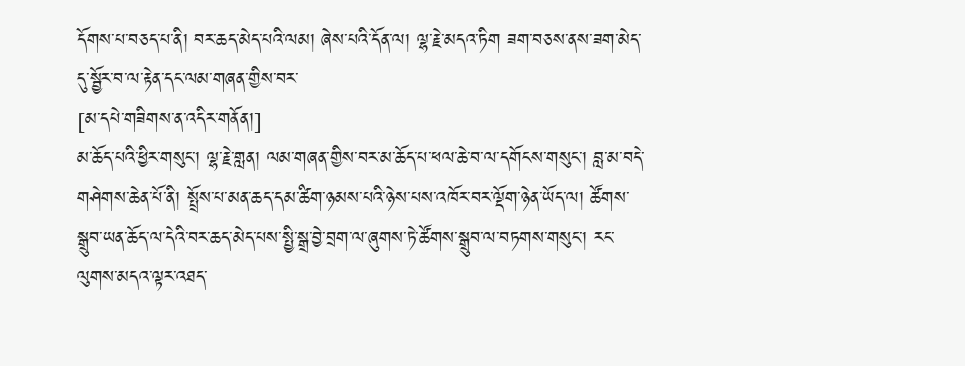དོགས་པ་བཅད་པ་ནི། བར་ཆད་མེད་པའི་ལམ། ཞེས་པའི་དོན་ལ། ལྷ་རྗེ་མདའ་ཏིག ཟག་བཅས་ནས་ཟག་མེད་དུ་སྦྱོར་བ་ལ་རྟེན་དང་ལམ་གཞན་གྱིས་བར་
[མ་དཔེ་གཟིགས་ན་འདིར་གནོན།]
མ་ཆོད་པའི་ཕྱིར་གསུང་། ལྷ་རྗེ་གླན། ལམ་གཞན་གྱིས་བར་མ་ཆོད་པ་ཕལ་ཆེ་བ་ལ་དགོངས་གསུང་། བླ་མ་བདེ་གཤེགས་ཆེན་པོ་ནི། སྤྲོས་པ་མན་ཆད་དམ་ཚིག་ཉམས་པའི་ཉེས་པས་འཁོར་བར་ལྡོག་ཉེན་ཡོད་ལ། ཚོགས་སྒྲུབ་ཡན་ཆོད་ལ་དེའི་བར་ཆད་མེད་པས་སྤྱི་སྒྲ་བྱེ་བྲག་ལ་ཞུགས་ཏེ་ཚོགས་སྒྲུབ་ལ་བཏགས་གསུང་། རང་ལུགས་མདའ་ལྟར་འཐད་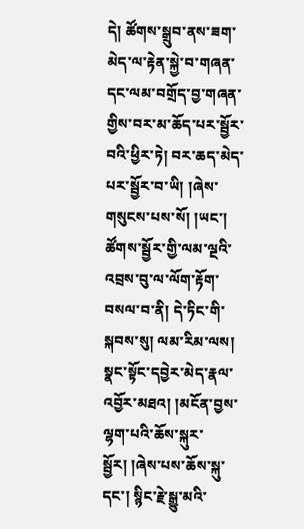དེ། ཚོགས་སྒྲུབ་ནས་ཟག་མེད་ལ་རྟེན་སྐྱེ་བ་གཞན་དང་ལམ་བགྲོད་བྱ་གཞན་གྱིས་བར་མ་ཆོད་པར་སྦྱོར་བའི་ཕྱིར་ཏེ། བར་ཆད་མེད་པར་སྦྱོར་བ་ཡི། །ཞེས་གསུངས་པས་སོ། །ཡང་། ཚོགས་སྦྱོར་གྱི་ལམ་ལྔའི་འབྲས་བུ་ལ་ལོག་རྟོག་བསལ་བ་ནི། དེ་ཏིང་གི་སྐབས་སུ། ལམ་རིམ་ལས། སྣང་སྟོང་དབྱེར་མེད་རྣལ་འབྱོར་མཐའ། །མངོན་བྱས་ལྷག་པའི་ཆོས་སྐུར་སྦྱོར། །ཞེས་པས་ཆོས་སྐུ་དང་། སྙིང་རྗེ་སྒྱུ་མའི་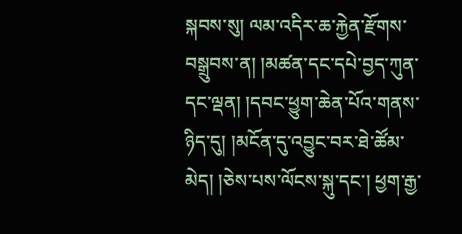སྐབས་སུ། ལམ་འདིར་ཆ་རྐྱེན་རྫོགས་བསྒྲུབས་ན། །མཚན་དང་དཔེ་བྱད་ཀུན་དང་ལྡན། །དབང་ཕྱུག་ཆེན་པོའ་གནས་ཉིད་དུ། །མངོན་དུ་འབྱུང་བར་ཐེ་ཚོམ་མེད། །ཅེས་པས་ལོངས་སྐུ་དང་། ཕྱག་རྒྱ་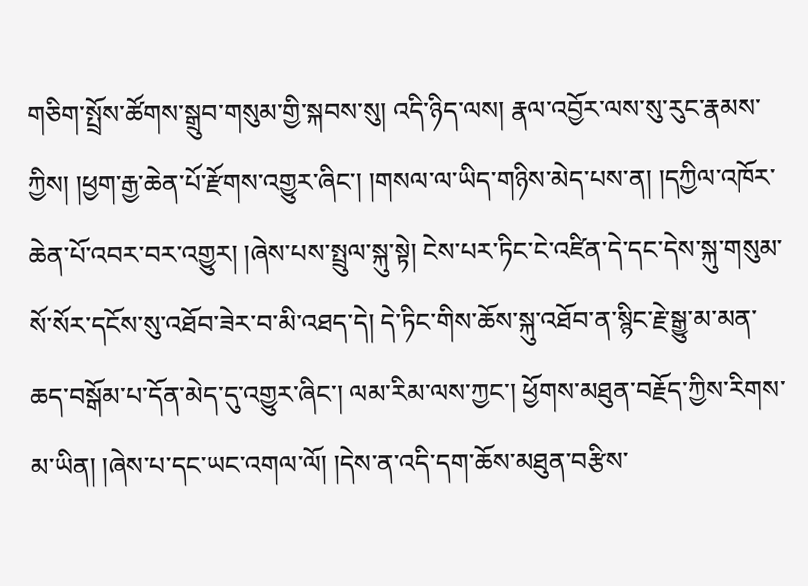གཅིག་སྤྲོས་ཚོགས་སྒྲུབ་གསུམ་གྱི་སྐབས་སུ། འདི་ཉིད་ལས། རྣལ་འབྱོར་ལས་སུ་རུང་རྣམས་ཀྱིས། །ཕྱག་རྒྱ་ཆེན་པོ་རྫོགས་འགྱུར་ཞིང་། །གསལ་ལ་ཡིད་གཉིས་མེད་པས་ན། །དཀྱིལ་འཁོར་ཆེན་པོ་འབར་བར་འགྱུར། །ཞེས་པས་སྤྲུལ་སྐུ་སྟེ། ངེས་པར་ཏིང་ངེ་འཛིན་དེ་དང་དེས་སྐུ་གསུམ་སོ་སོར་དངོས་སུ་འཐོབ་ཟེར་བ་མི་འཐད་དེ། དེ་ཏིང་གིས་ཆོས་སྐུ་འཐོབ་ན་སྙིང་རྗེ་སྒྱུ་མ་མན་ཆད་བསྒོམ་པ་དོན་མེད་དུ་འགྱུར་ཞིང་། ལམ་རིམ་ལས་ཀྱང་། ཕྱོགས་མཐུན་བརྗོད་ཀྱིས་རིགས་མ་ཡིན། །ཞེས་པ་དང་ཡང་འགལ་ལོ། །དེས་ན་འདི་དག་ཆོས་མཐུན་བརྩིས་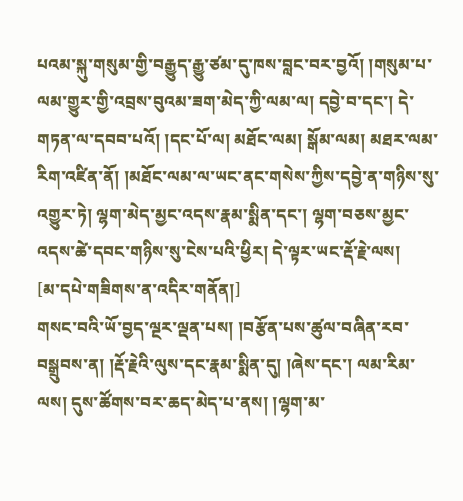པའམ་སྐུ་གསུམ་གྱི་བརྒྱུད་རྒྱུ་ཙམ་དུ་ཁས་བླང་བར་བྱའོ། །གསུམ་པ་ལམ་གྱུར་གྱི་འབྲས་བུའམ་ཟག་མེད་ཀྱི་ལམ་ལ། དབྱེ་བ་དང་། དེ་གཏན་ལ་དབབ་པའོ། །དང་པོ་ལ། མཐོང་ལམ། སྒོམ་ལམ། མཐར་ལམ་རིག་འཛིན་ནོ། །མཐོང་ལམ་ལ་ཡང་ནང་གསེས་ཀྱིས་དབྱེ་ན་གཉིས་སུ་འགྱུར་ཏེ། ལྷག་མེད་མྱང་འདས་རྣམ་སྨིན་དང་། ལྷག་བཅས་མྱང་འདས་ཚེ་དབང་གཉིས་སུ་ངེས་པའི་ཕྱིར། དེ་ལྟར་ཡང་རྡོ་རྗེ་ལས།
[མ་དཔེ་གཟིགས་ན་འདིར་གནོན།]
གསང་བའི་ཡོ་བྱད་ལྔར་ལྡན་པས། །བརྩོན་པས་ཚུལ་བཞིན་རབ་བསྒྲུབས་ན། །རྡོ་རྗེའི་ལུས་དང་རྣམ་སྨིན་དུ། །ཞེས་དང་། ལམ་རིམ་ལས། དུས་ཚོགས་བར་ཆད་མེད་པ་ནས། །ལྷག་མ་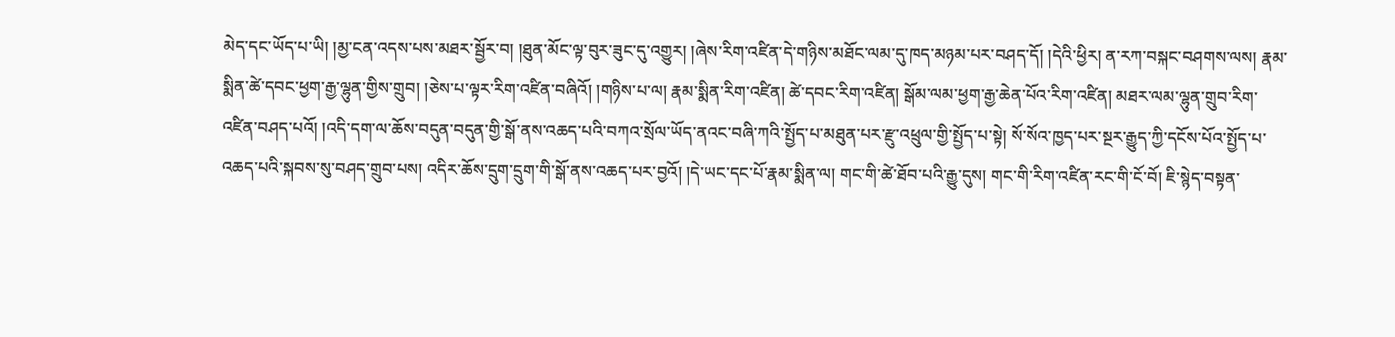མེད་དང་ཡོད་པ་ཡི། །མྱ་ངན་འདས་པས་མཐར་སྦྱོར་བ། །ཐུན་མོང་ལྟ་བུར་ཟུང་དུ་འགྱུར། །ཞེས་རིག་འཛིན་དེ་གཉིས་མཐོང་ལམ་དུ་ཁད་མཉམ་པར་བཤད་དོ། །དེའི་ཕྱིར། ན་རཀ་བསྐང་བཤགས་ལས། རྣམ་སྨིན་ཚེ་དབང་ཕྱག་རྒྱ་ལྷུན་གྱིས་གྲུབ། །ཅེས་པ་ལྟར་རིག་འཛིན་བཞིའོ། །གཉིས་པ་ལ། རྣམ་སྨིན་རིག་འཛིན། ཚེ་དབང་རིག་འཛིན། སྒོམ་ལམ་ཕྱག་རྒྱ་ཆེན་པོའ་རིག་འཛིན། མཐར་ལམ་ལྷུན་གྲུབ་རིག་འཛིན་བཤད་པའོ། །འདི་དག་ལ་ཆོས་བདུན་བདུན་གྱི་སྒོ་ནས་འཆད་པའི་བཀའ་སྲོལ་ཡོད་ནའང་བཞི་ཀའི་སྤྱོད་པ་མཐུན་པར་རྫུ་འཕྲུལ་གྱི་སྤྱོད་པ་སྟེ། སོ་སོའ་ཁྱད་པར་སྔར་རྒྱུད་ཀྱི་དངོས་པོའ་སྤྱོད་པ་འཆད་པའི་སྐབས་སུ་བཤད་གྲུབ་པས། འདིར་ཆོས་དྲུག་དྲུག་གི་སྒོ་ནས་འཆད་པར་བྱའོ། །དེ་ཡང་དང་པོ་རྣམ་སྨིན་ལ། གང་གི་ཚེ་ཐོབ་པའི་རྒྱུ་དུས། གང་གི་རིག་འཛིན་རང་གི་ངོ་བོ། ཇི་སྙེད་བསྟན་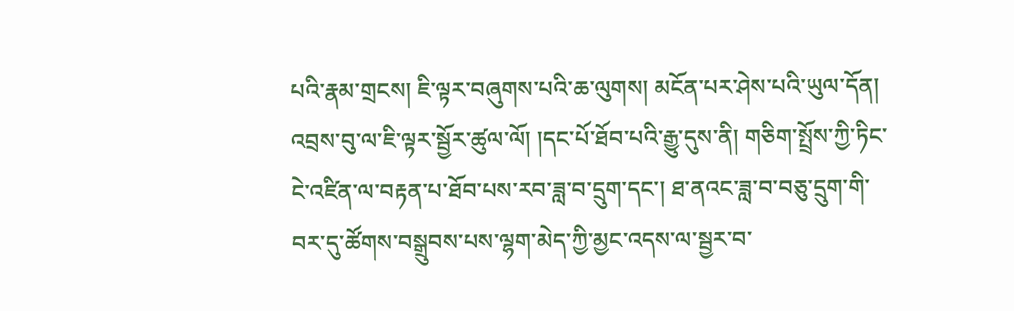པའི་རྣམ་གྲངས། ཇི་ལྟར་བཞུགས་པའི་ཆ་ལུགས། མངོན་པར་ཤེས་པའི་ཡུལ་དོན། འབྲས་བུ་ལ་ཇི་ལྟར་སྦྱོར་ཚུལ་ལོ། །དང་པོ་ཐོབ་པའི་རྒྱུ་དུས་ནི། གཅིག་སྤྲོས་ཀྱི་ཏིང་ངེ་འཛིན་ལ་བརྟན་པ་ཐོབ་པས་རབ་ཟླ་བ་དྲུག་དང་། ཐ་ནའང་ཟླ་བ་བཅུ་དྲུག་གི་བར་དུ་ཚོགས་བསྒྲུབས་པས་ལྷག་མེད་ཀྱི་མྱང་འདས་ལ་སྦྱར་བ་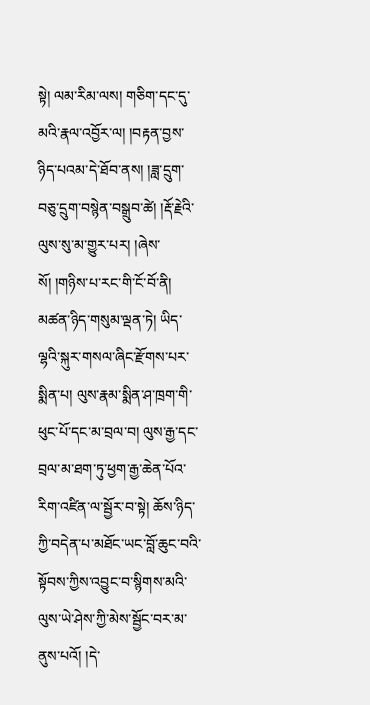སྟེ། ལམ་རིམ་ལས། གཅིག་དང་དུ་མའི་རྣལ་འབྱོར་ལ། །བརྟན་བྱས་ཉིད་པའམ་དེ་ཐོབ་ནས། །ཟླ་དྲུག་བཅུ་དྲུག་བསྙེན་བསྒྲུབ་ཚེ། །རྡོ་རྗེའི་ལུས་སུ་མ་གྱུར་པར། །ཞེས་སོ། །གཉིས་པ་རང་གི་ངོ་བོ་ནི། མཚན་ཉིད་གསུམ་ལྡན་ཏེ། ཡིད་ལྷའི་སྐུར་གསལ་ཞིང་རྫོགས་པར་སྨིན་པ། ལུས་རྣམ་སྨིན་ཤ་ཁྲག་གི་ཕུང་པོ་དང་མ་བྲལ་བ། ལུས་རྒྱ་དང་བྲལ་མ་ཐག་ཏུ་ཕྱག་རྒྱ་ཆེན་པོའ་རིག་འཛིན་ལ་སྦྱོར་བ་སྟེ། ཆོས་ཉིད་ཀྱི་བདེན་པ་མཐོང་ཡང་བློ་ཆུང་བའི་སྟོབས་ཀྱིས་འབྱུང་བ་སྙིགས་མའི་ལུས་ཡེ་ཤེས་ཀྱི་མེས་སྦྱོང་བར་མ་ནུས་པའོ། །དེ་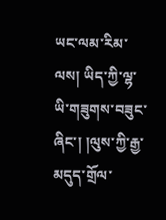ཡང་ལམ་རིམ་ལས། ཡིད་ཀྱི་ལྷ་ཡི་གཟུགས་བཟུང་ཞིང་། །ལུས་ཀྱི་རྒྱ་མདུད་གྲོལ་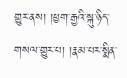གྱུར་ནས། །ཕྱག་རྒྱའི་སྐུ་ཉིད་གསལ་གྱུར་པ། །རྣམ་པར་སྨིན་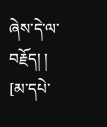ཞེས་དེ་ལ་བརྗོད། །
[མ་དཔེ་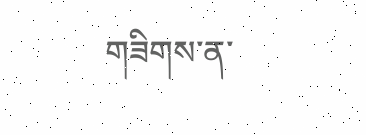གཟིགས་ན་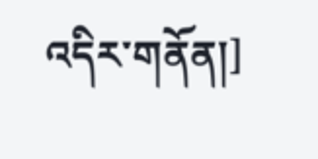འདིར་གནོན།]